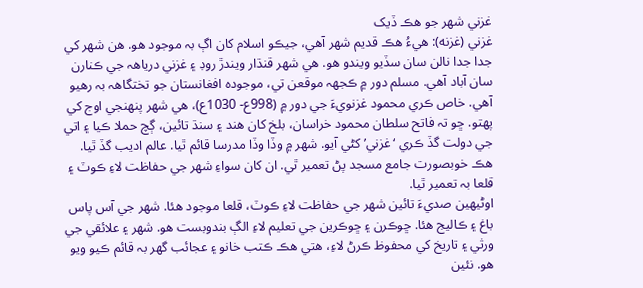غزني شھر جو ھڪ ڏيک
غزني (غزنه): هيءُ هڪ قديم شھر آهي، جيڪو اسلام کان اڳ بہ موجود هو. هن شھر کي جدا جدا نالن سان سڏيو ويندو هو. هي شھر قنڌار ويندڙ روڊ ۽ غزني درياھہ جي ڪنارن سان آباد آهي. مسلم دور ۾ ڪجهہ موقعن تي، موجودہ افغانستان جو تختگاھہ بہ رهيو آهي. خاص ڪري محمود غزنويءَ جي دور ۾ (998ع- 1030ع)، هي شھر پنھنجي اوج کي پهتو. ڇو تہ فاتح سلطان محمود خراسان، بلخ کان هند ۽ سنڌ تائين، ڳچ حملا ڪيا ۽ اتي جي دولت گڏ ڪري ‘غزني’ کڻي آيو. شھر ۾ وڏا وڏا مدرسا قائم ٿيا. عالم اديب گڏ ٿيا. هڪ خوبصورت جامع مسجد پڻ تعمير ٿي. ان کان سواءِ شھر جي حفاظت لاءِ ڪوٽ ۽ قلعا بہ تعمير ٿيا.
اوڻيهين صديءَ تائين شھر جي حفاظت لاءِ ڪوٽ، قلعا موجود هئا. شھر جي آس پاس باغ ۽ ڪاليج هئا. ڇوڪرن ۽ ڇوڪرين جي تعليم لاءِ الڳ بندوبست هو. شھر ۽ علائقي جي ورثي ۽ تاريخ کي محفوظ ڪرڻ لاءِ، هتي هڪ ڪتب خانو ۽ عجائب گهر بہ قائم ڪيو ويو هو. نئين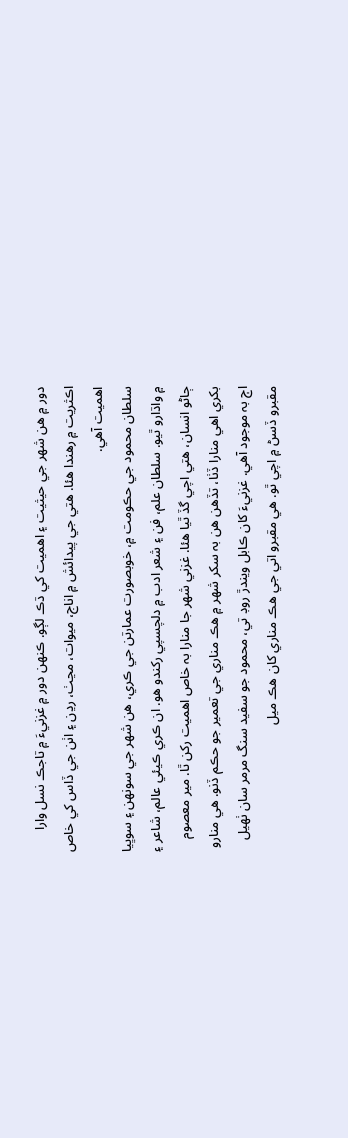دور ۾ هن شھر جي حيثيت ۽ اهميت کي ڌڪ لڳو. ڪنهن دور ۾ غزنيءَ ۾ تاجڪ نسل وارا اڪثريت ۾ رهندا هئا. هتي جي پيدائش ۾ اناج، ميوات، مڃٺ، رڍن ۽ اٺن جي ڏاس کي خاص اهميت آهي.
سلطان محمود جي حڪومت ۾، خوبصورت عمارتن جي ڪري، هن شھر جي سونهن ۽ سوڀيا ۾ واڌارو ٿيو. سلطان علم، فن ۽ شعر ادب ۾ دلچسپي رکندو هو. ان ڪري ڪيئي عالم، شاعر ۽ ڄاڻو انسان، هتي اچي گڏ ٿيا هئا. غزني شھر جا منارا بہ خاص اهميت رکن ٿا. مير معصوم بکري اهي منارا ڏٺا، تڏهن هن بہ سکر شھر ۾ هڪ مناري جي تعمير جو حڪم ڏنو. هي منارو اڄ بہ موجود آهي. غزنيءَ کان ڪابل ويندڙ روڊ تي، محمود جو سفيد سنگ مرمر سان ٺهيل مقبرو ڏسڻ ۾ اچي ٿو. هي مقبرو اتي جي هڪ مناري کان هڪ ميل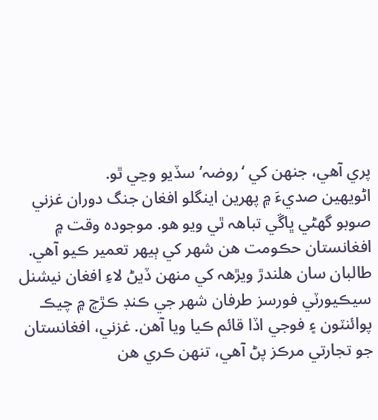پري آهي، جنهن کي ‘روضہ’ سڏيو وڃي ٿو.
اڻويهين صديءَ ۾ پهرين اينگلو افغان جنگ دوران غزني صوبو گهڻي ڀاڱي تباھہ ٿي ويو هو. موجودہ وقت ۾ افغانستان حڪومت هن شھر کي ٻيهر تعمير ڪيو آهي. طالبان سان هلندڙ ويڙھہ کي منهن ڏيڻ لاءِ افغان نيشنل سيڪيورٽي فورسز طرفان شھر جي ڪنڊ ڪڙڇ ۾ چيڪ پوائنٽون ۽ فوجي اڏا قائم ڪيا ويا آهن. غزني، افغانستان جو تجارتي مرڪز پڻ آهي، تنهن ڪري هن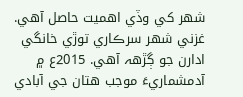شھر کي وڏي اهميت حاصل آهي. غزني شھر سرڪاري توڙي خانگي ادارن جو ڳڙھہ آهي. 2015ع ۾ آدمشماريءَ موجب هتان جي آبادي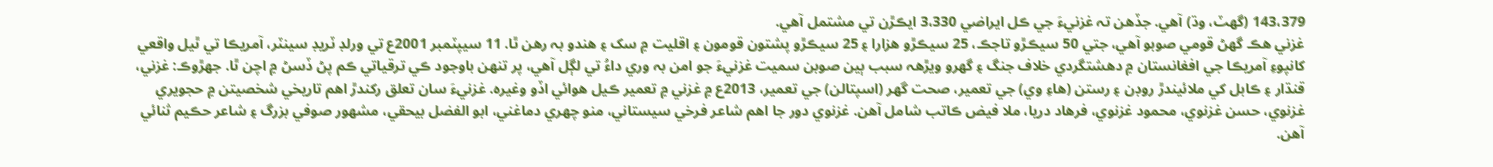143،379 (گهٽ، وڌ) آهي. جڏهن تہ غزنيءَ جي ڪل ايراضي 3،330 ايڪڙن تي مشتمل آهي.
غزني هڪ گهڻ قومي صوبو آهي، جتي 50 سيڪڙو تاجڪ، 25 سيڪڙو هزارا ۽ 25 سيڪڙو پشتون قومون ۽ اقليت ۾ سک ۽ هندو بہ رهن ٿا. 11 سيپٽمبر 2001ع تي ورلڊ ٽريڊ سينٽر، آمريڪا تي ٿيل واقعي کانپوءِ آمريڪا جي افغانستان ۾ دهشتگردي خلاف جنگ ۽ گهرو ويڙھہ سبب ٻين صوبن سميت غزنيءَ جو امن بہ وري داءُ تي لڳل آهي، پر تنهن باوجود ڪي ترقياتي ڪم پڻ ڏسڻ ۾ اچن ٿا. جھڙوڪ: غزني، قنڌار ۽ ڪابل کي ملائيندڙ روڊن ۽ رستن (هاءِ وي) جي تعمير، صحت گهر (اسپتالن) جي تعمير، 2013ع ۾ غزني ۾ تعمير ڪيل هوائي اڏو وغيرہ. غزنيءَ سان تعلق رکندڙ اهم تاريخي شخصيتن ۾ حجويري غزنوي، حسن غزنوي، محمود غزنوي، فرهاد دريا، ملا فيض ڪاتب شامل آهن. غزنوي دور جا اهم شاعر فرخي سيستاني، منو چهري دماغني، ابو الفضل بيحقي، مشھور صوفي بزرگ ۽ شاعر حڪيم ثنائي آهن.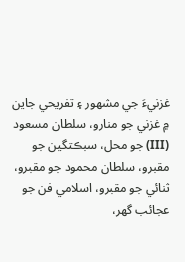غزنيءَ جي مشھور ۽ تفريحي جاين ۾ غزني جو منارو، سلطان مسعود (III) جو محل، سبڪتگين جو مقبرو، سلطان محمود جو مقبرو، ثنائي جو مقبرو، اسلامي فن جو عجائب گهر،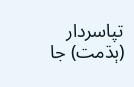تپاسردار (ٻڌمت) جا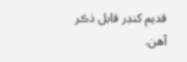قديم کنڊر قابل ذڪر آهن.